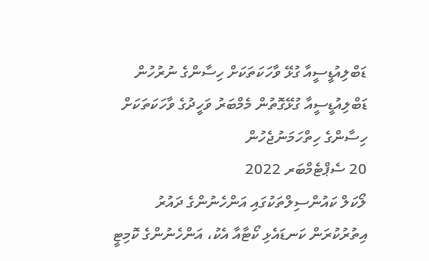ޑަބްލިއުޑީސީއާ ގުޅޭ ވާހަކަތަކަށް ހިސާންގެ ނުރުހުން
ޑަބްލިއުޑީސީއާ ގުޅޭގޮތުން މެމްބަރު ވަހީދުގެ ވާހަކަތަކަށް ހިސާންގެ ހިތްހަމަނުޖެހުން
20 ސެޕްޓެމްބަރ 2022
ލޯކަލް ކައުންސިލްތަކުގައި އަންހެނުންގެ ދައުރު އިތުރުކުރަން ކަނޑައެޅި ކޯޓާއާ އެކު، އަންހެނުންގެ ކޮމިޓީ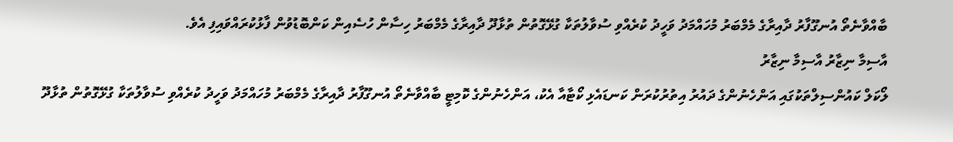ބާއްވާނެތޯ އުނގޫފާރު ދާއިރާގެ މެމްބަރު މުހައްމަދު ވަހީދު ކުރެއްވި ސުވާލުތަކާ ގުޅޭގޮތުން ތުޅާދޫ ދާއިރާގެ މެމްބަރު ހިސާން ހުސެއިން ކަންބޮޑުވުން ފާޅުކުރައްވައިފި އެވެ.
އާސިމާ ނިޒާރު އާސިމާ ނިޒާރު
ލޯކަލް ކައުންސިލްތަކުގައި އަންހެނުންގެ ދައުރު އިތުރުކުރަން ކަނޑައެޅި ކޯޓާއާ އެކު، އަންހެނުންގެ ކޮމިޓީ ބާއްވާނެތޯ އުނގޫފާރު ދާއިރާގެ މެމްބަރު މުހައްމަދު ވަހީދު ކުރެއްވި ސުވާލުތަކާ ގުޅޭގޮތުން ތުޅާދޫ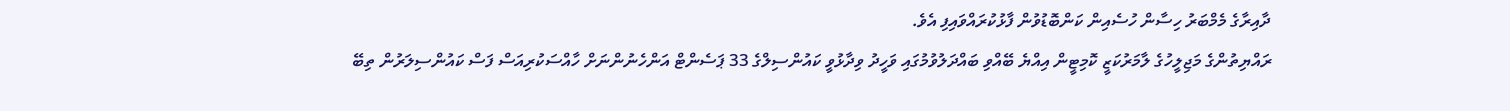ދާއިރާގެ މެމްބަރު ހިސާން ހުސެއިން ކަންބޮޑުވުން ފާޅުކުރައްވައިފި އެވެ.
ރައްޔިތުންގެ މަޖިލީހުގެ ލާމަރުކަޒީ ކޮމިޓީން އިއްޔެ ބޭއްވި ބައްދަލުވުމުގައި ވަހީދު ވިދާޅުވީ ކައުންސިލްގެ 33 ޕަސެންޓް އަންހެނުންނަށް ހާއްސަކުރިއަސް ފަސް ކައުންސިލަރުން ތިބޭ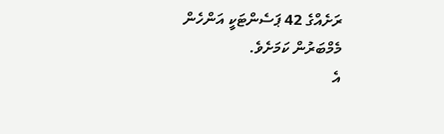ރަށެއްގެ 42 ޕަސެންޓަކީ އަންހެން މެމްބަރުން ކަމަށެވެ.
އެ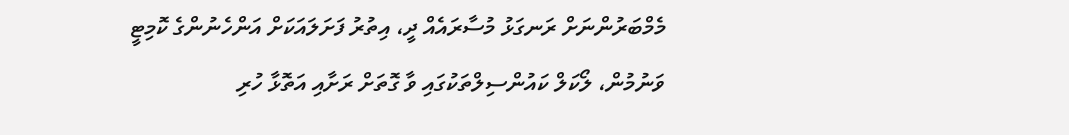މެމްބަރުންނަށް ރަނގަޅު މުސާރައެއް ދީ، އިތުރު ފަށަލައަކަށް އަންހެނުންގެ ކޮމިޓީ ވަނުމުން، ލޯކަލް ކައުންސިލްތަކުގައި ވާ ގޮތަށް ރަށާއި އަތޮޅާ ހުރި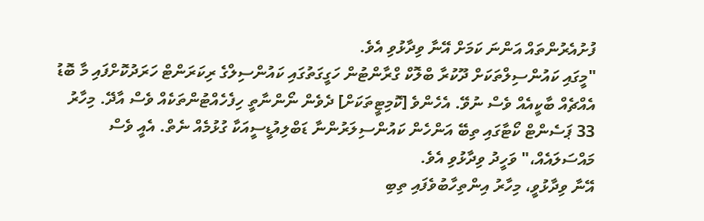ފުށުއެރުންތައް އަންނަ ކަމަށް އޭނާ ވިދާޅުވި އެވެ.
"މީގައި ކައުންސިލްތަކަށް ދޫކުރާ ބްލޮކް ގްރާންޓުން ހަގީގަތުގައި ކައުންސިލްގެ ރިކަރަންޓް ހަރަދުކޮށްފައި މާ ބޮޑު އެއްޗެއް ބާކީއެއް ވެސް ނުވޭ. އެހެންވެ [ކޮމިޓީތަކަށް] ދެވެން ނޯންނާތީ ހިފެހެއްޓުންތަކެއް ވެސް އާދޭ. މިހާރު 33 ޕަސެންޓް ކޯޓާގައި ތިބޭ އަންހެން ކައުންސިލަރުންނާ ޑަބްލިއުޑީސީއަކާ ގުޅުމެއް ނެތް. އެއީ ވެސް މައްސަލައެއް،" ވަހީދު ވިދާޅުވި އެވެ.
އޭނާ ވިދާޅުވީ، މިހާރު އިންތިހާބުވެފައި ތިބި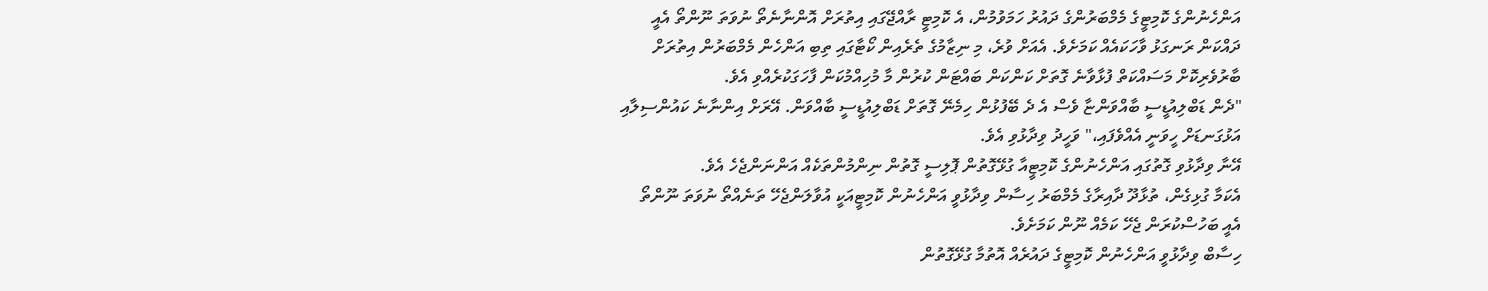އަންހެނުންގެ ކޮމިޓީގެ މެމްބަރުންގެ ދައުރު ހަމަވުމުން، އެ ކޮމިޓީ ރާއްޖޭގައި އިތުރަށް އޮންނާނެތޯ ނުވަތަ ނޫންތޯ އެއީ ދައްކަން ރަނގަޅު ވާހަކައެއް ކަމަށެވެ. އެއަށް ވުރެ، މި ނިޒާމުގެ ތެރެއިން ކޯޓާގައި ތިބި އަންހެން މެމްބަރުން އިތުރަށް ބާރުވެރިކޮށް މަސައްކަތް ފުޅާވާނެ ގޮތަށް ކަންކަން ބައްޓަން ކުރުން މާ މުހިއްމުކަން ފާހަގަކުރެއްވި އެވެ.
"ދެން ޑަބްލިއުޑީސީ ބާއްވަންޏާ ވެސް އެ ދެ ބޭފުޅުން ހިމެނޭ ގޮތަށް ޑަބްލިއުޑީސީ ބާއްވަން. އޭރަށް އިންނާނެ ކައުންސިލާއި އަޅުގަނޑަށް ހީވަނީ އެއްވެފައި،" ވަހީދު ވިދާޅުވި އެވެ.
އޭނާ ވިދާޅުވި ގޮތުގައި އަންހެނުންގެ ކޮމިޓީއާ ގުޅޭގޮތުން ޕޮލިސީ ގޮތުން ނިންމުންތަކެއް އަންނަންޖެހެ އެވެ.
އެކަމާ ގުޅިގެން، ތުޅާދޫ ދާއިރާގެ މެމްބަރު ހިސާން ވިދާޅުވީ އަންހެނުން ކޮމިޓީއަކީ އުވާލަންޖެހޭ ތަނެއްތޯ ނުވަތަ ނޫންތޯ އެއީ ބަހުސްކުރަން ޖެހޭ ކަމެއް ނޫން ކަމަށެވެ.
ހިސާބް ވިދާޅުވީ އަންހެނުން ކޮމިޓީގެ ދައުރެއް އޮތުމާ ގުޅޭގޮތުން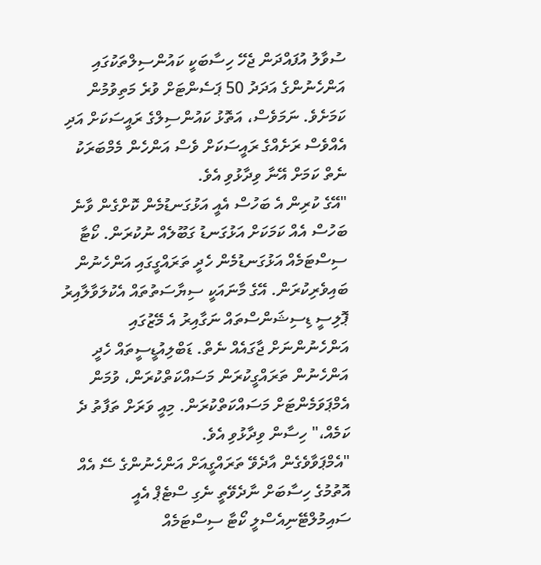ސުވާލު އުފައްދަން ޖެހޭ ހިސާބަކީ ކައުންސިލްތަކުގައި އަންހެނުންގެ އަދަދު 50 ޕަސެންޓަށް ވުރެ މަތިވުމުން ކަމަށެވެ. ނަމަވެސް، އަތޮޅު ކައުންސިލްގެ ރައީސަކަށް އަދި އެއްވެސް ރަށެއްގެ ރައީސަކަށް ވެސް އަންހެން މެމްބަރަކު ނެތް ކަމަށް އޭނާ ވިދާޅުވި އެވެ.
"އޭގެ ކުރިން އެ ބަހުސް އެއީ އަޅުގަނޑުމެން ކޮށްގެން ވާނެ ބަހުސް އެއް ކަމަކަށް އަޅުގަނޑު ގަބޫލެއް ނުކުރަން. ކޯޓާ ސިސްޓަމެއް އަޅުގަނޑުމެން ހެދީ ތަރައްގީގައި އަންހެނުން ބައިވެރިކުރަން. އޭގެ މާނައަކީ ސިޔާސަތުތައް އެކުލަވާލާއިރު ޕޮލިސީ ޑިސިޝަންސްތައް ނަގާއިރު އެ މޭޒުގައި އަންހެނުންނަށް ޖާގައެއް ނެތް. ޑަބްލިއުޑީސީތައް ހެދީ އަންހެނުން ތަރައްގީކުރަން މަސައްކަތްކުރަން، ވުމަން އެމްޕަވަމެންޓަށް މަސައްކަތްކުރަން. މިއީ ވަރަށް ތަފާތު ދެ ކަމެއް،" ހިސާން ވިދާޅުވި އެވެ.
"އެމްޕަވާވެގެން އާދެވޭ ތަރައްގީއަށް އަންހެނުންގެ ސޭ އެއް އޮތުމުގެ ހިސާބަށް ނާދެވޭތީ ނެގި ސްޓެޕް އެއީ ސައިމުލްޓޭނިއެސްލީ ކޯޓާ ސިސްޓަމެއް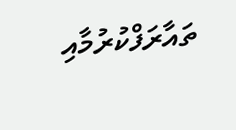ތައާރަފްކުރުމާއި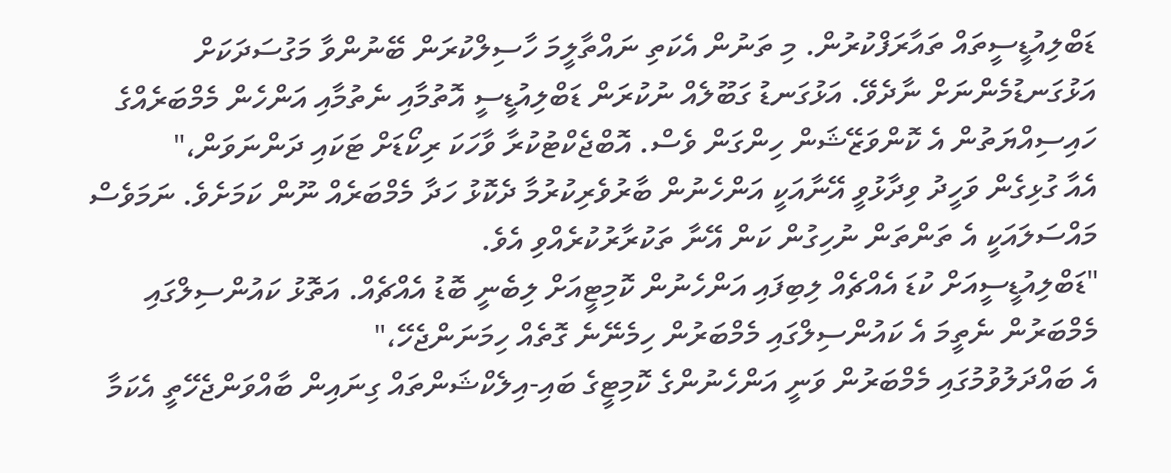ޑަބްލިއުޑީސީތައް ތައާރަފްކުރުން. މި ތަނުން އެކަތި ނައްތާލީމަ ހާސިލްކުރަން ބޭނުންވާ މަގުސަދަކަށް އަޅުގަނޑުމެންނަށް ނާދެވޭ. އަޅުގަނޑު ގަބޫލެއް ނުކުރަން ޑަބްލިއުޑީސީ އޮތުމާއި ނެތުމާއި އަންހެން މެމްބަރެއްގެ ހައިސިއްޔަތުން އެ ކޮންވަޒޭޝަން ހިންގަން ވެސް. އޮބްޖެކްޓުކުރާ ވާހަކަ ރިކޯޑަށް ޓަކައި ދަންނަވަން،"
އެއާ ގުޅިގެން ވަހީދު ވިދާޅުވީ އޭނާއަކީ އަންހެނުން ބާރުވެރިކުރުމާ ދެކޮޅު ހަދާ މެމްބަރެއް ނޫން ކަމަށެވެ. ނަމަވެސް މައްސަލައަކީ އެ ތަންތަން ނުހިގުން ކަން އޭނާ ތަކުރާރުކުރެއްވި އެވެ.
"ޑަބްލިއުޑީސީއަށް ކުޑަ އެއްޗެއް ލިބިފައި އަންހެނުން ކޮމިޓީއަށް ލިބެނީ ބޮޑު އެއްޗެއް. އަތޮޅު ކައުންސިލްގައި މެމްބަރުން ނެތީމަ އެ ކައުންސިލްގައި މެމްބަރުން ހިމެނޭނެ ގޮތެއް ހިމަނަންޖެހޭ،"
އެ ބައްދަލުވުމުގައި މެމްބަރުން ވަނީ އަންހެނުންގެ ކޮމިޓީގެ ބައި-އިލެކްޝަންތައް ގިނައިން ބާއްވަންޖެހޭތީ އެކަމާ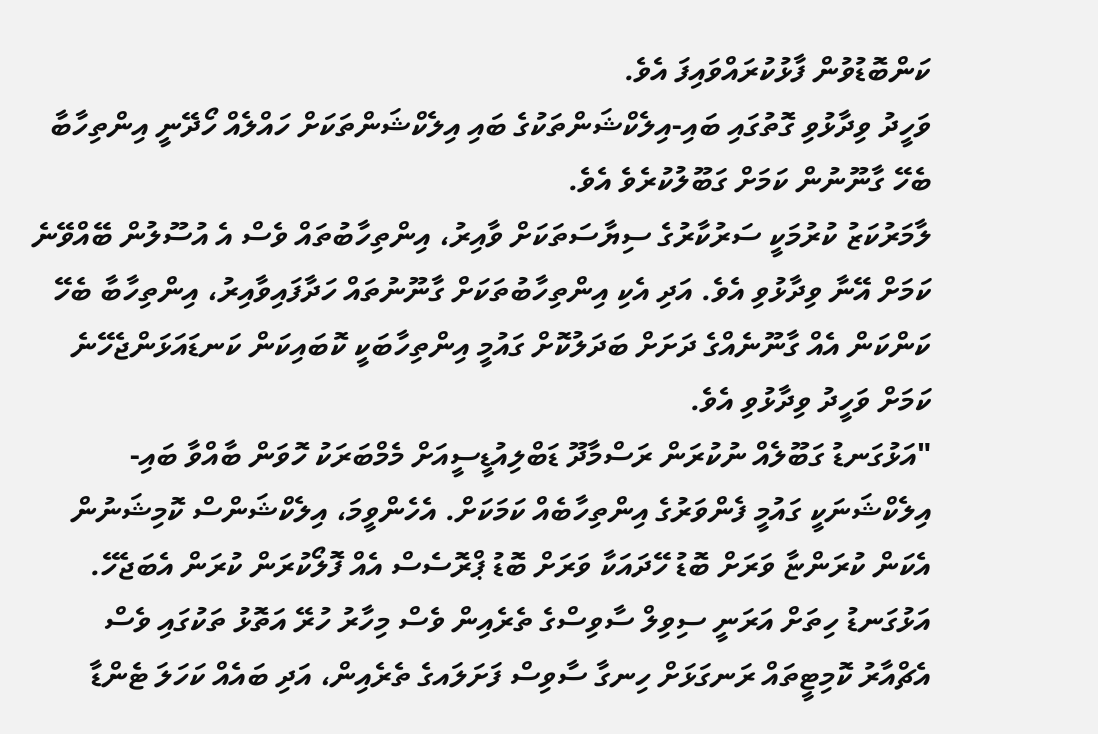ކަންބޮޑުވުން ފާޅުކުރައްވައިފަ އެވެ.
ވަހީދު ވިދާޅުވި ގޮތުގައި ބައި-އިލެކްޝަންތަކުގެ ބައި އިލެކްޝަންތަކަށް ހައްލެއް ހޯދޭނީ އިންތިހާބާ ބެހޭ ގާނޫނުން ކަމަށް ގަބޫލުކުރެވެ އެވެ.
ލާމަރުކަޒު ކުރުމަކީ ސަރުކާރުގެ ސިޔާސަތަކަށް ވާއިރު، އިންތިހާބުތައް ވެސް އެ އުސޫލުން ބޭއްވޭނެ ކަމަށް އޭނާ ވިދާޅުވި އެވެ. އަދި އެކި އިންތިހާބުތަކަށް ގާނޫނުތައް ހަދާފައިވާއިރު، އިންތިހާބާ ބެހޭ ކަންކަން އެއް ގާނޫނެއްގެ ދަށަށް ބަދަލުކޮށް ގައުމީ އިންތިހާބަކީ ކޮބައިކަން ކަނޑައަޅަންޖެހޭނެ ކަމަށް ވަހީދު ވިދާޅުވި އެވެ.
"އަޅުގަނޑު ގަބޫލެއް ނުކުރަން ރަސްމާދޫ ޑަބްލިއުޑީސީއަށް މެމްބަރަކު ހޮވަން ބާއްވާ ބައި-އިލެކްޝަނަކީ ގައުމީ ފެންވަރުގެ އިންތިހާބެއް ކަމަކަށް. އެހެންވީމަ، އިލެކްޝަންސް ކޮމިޝަނުން އެކަން ކުރަންޏާ ވަރަށް ބޮޑު ހޭދައަކާ ވަރަށް ބޮޑު ޕްރޮސެސް އެއް ފޮލޯކުރަން ކުރަން އެބަޖެހޭ. އަޅުގަނޑު ހިތަށް އަރަނީ ސިވިލް ސާވިސްގެ ތެރެއިން ވެސް މިހާރު ހުރޭ އަތޮޅު ތަކުގައި ވެސް އެޗްއާރު ކޮމިޓީތައް ރަނގަޅަށް ހިނގާ ސާވިސް ފަށަލައގެ ތެރެއިން، އަދި ބައެއް ކަހަލަ ޓެންޑާ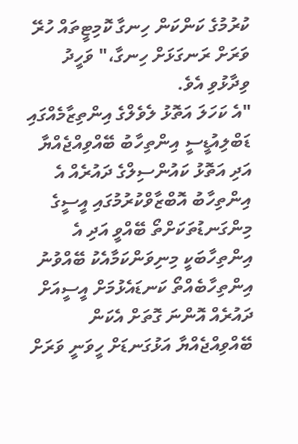ކުރުމުގެ ކަންކަން ހިނގާ ކޮމިޓީތައް ހުރޭ ވަރަށް ރަނގަޅަށް ހިނގާ،" ވަހީދު ވިދާޅުވި އެވެ.
"އެ ކަހަލަ އަތޮޅު ލެވެލްގެ އިންތިޒާމެއްގައި ޑަބްލިއުޑީސީ އިންތިހާބު ބޭއްވިއްޖެއްޔާ އަދި އަތޮޅު ކައުންސިލްގެ ދައުރެއް އެ އިންތިހާބު އޮބްޒާވްކުރުމުގައި އީސީގެ މިންގަނޑުތަކަށްތޯ ބޭއްވީ އަދި އެ އިންތިހާބަކީ މިނިވަންކަމާއެކު ބޭއްވުނު އިންތިހާބެއްތޯ ކަނޑައެޅުމަށް އީސީއަށް ދައުރެއް އޮންނަ ގޮތަށް އެކަން ބޭއްވިއްޖެއްޔާ އަޅުގަނޑަށް ހީވަނީ ވަރަށް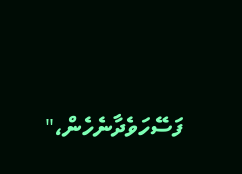ފަސޭހަވެދާނެހެން،"